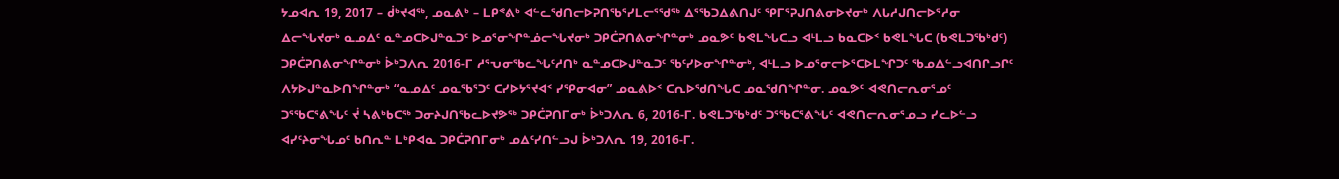ᔭᓄᐊᕆ 19, 2017 – ᑰᒃᔪᐊᖅ, ᓄᓇᕕᒃ – ᒪᑭᕝᕕᒃ ᐊᓪᓚᖁᑎᓕᐅᕈᑎᖃᕐᓯᒪᓕᕐᖁᖅ ᐃᕐᖃᑐᐃᕕᑎᒍᑦ ᕿᒥᕐᕈᒍᑎᕕᓂᐅᔪᓂᒃ ᐱᒐᓱᒍᑎᓕᐅᕐᓱᓂ ᐃᓕᖓᔪᓂᒃ ᓇᓄᐃᑦ ᓇᓐᓄᑕᐅᒍᓐᓇᑐᑦ ᐅᓄᕐᓂᖏᓐᓅᓕᖓᔪᓂᒃ ᑐᑭᑖᕈᑎᕕᓂᖏᓐᓂᒃ ᓄᓇᕗᑦ ᑲᕙᒪᖓᑕᓗ ᐊᒻᒪᓗ ᑲᓇᑕᐅᑉ ᑲᕙᒪᖓᑕ (ᑲᕙᒪᑐᖃᒃᑯᑦ) ᑐᑭᑖᕈᑎᕕᓂᖏᓐᓂᒃ ᐆᒃᑐᐱᕆ 2016-ᒥ ᓱᕐᕃᓂᖃᓚᖓᑦᓱᑎᒃ ᓇᓐᓄᑕᐅᒍᓐᓇᑐᑦ ᖃᑦᓯᐅᓂᖏᓐᓂᒃ, ᐊᒻᒪᓗ ᐅᓄᕐᓂᓕᐅᕐᑕᐅᒪᖏᑐᑦ ᖃᓄᐃᓪᓗᐊᑎᒋᓗᒋᑦ ᐱᔭᐅᒍᓐᓇᐅᑎᖏᓐᓂᒃ “ᓇᓄᐃᑦ ᓄᓇᖃᕐᑐᑦ ᑕᓯᐅᔭᕐᔪᐊᑉ ᓯᕿᓂᐊᓂ” ᓄᓇᕕᐅᑉ ᑕᕆᐅᖁᑎᖓᑕ ᓄᓇᖁᑎᖏᓐᓂ. ᓄᓇᕗᑦ ᐊᕙᑎᓕᕆᓂᕐᓄᑦ ᑐᕐᖃᑕᕐᕕᖓᑦ ᔫ ᓴᕕᒃᑲᑕᖅ ᑐᓂᔨᒍᑎᖃᓚᐅᔪᕗᖅ ᑐᑭᑖᕈᑎᒥᓂᒃ ᐆᒃᑐᐱᕆ 6, 2016-ᒥ. ᑲᕙᒪᑐᖃᒃᑯᑦ ᑐᕐᖃᑕᕐᕕᖓᑦ ᐊᕙᑎᓕᕆᓂᕐᓄᓗ ᓯᓚᐅᓪᓗ ᐊᓯᑦᔨᓂᖓᓄᑦ ᑲᑎᕆᓐ ᒪᒃᑭᐊᓇ ᑐᑭᑖᕈᑎᒥᓂᒃ ᓄᐃᑦᓯᑎᓪᓗᒍ ᐆᒃᑐᐱᕆ 19, 2016-ᒥ.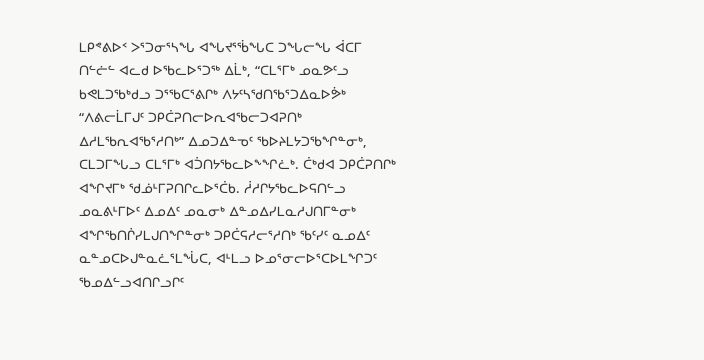ᒪᑭᕝᕕᐅᑉ ᐳᕐᑐᓂᕐᓴᖓ ᐊᖓᔪᕐᖄᖓᑕ ᑐᖓᓕᖓ ᐋᑕᒥ ᑎᓪᓖᓪ ᐊᓚᑯ ᐅᖃᓚᐅᕐᑐᖅ ᐃᒫᒃ, “ᑕᒪᕐᒥᒃ ᓄᓇᕗᑦᓗ ᑲᕙᒪᑐᖃᒃᑯᓗ ᑐᕐᖃᑕᕐᕕᒋᒃ ᐱᔭᑦᓴᖁᑎᖃᕐᑐᐃᓇᐅᕘᒃ “ᐱᕕᓕᒫᒥᒍᑦ ᑐᑭᑖᕈᑎᓕᐅᕆᐊᖃᓕᑐᐊᕈᑎᒃ ᐃᓱᒪᖃᕆᐊᖃᕐᓱᑎᒃ” ᐃᓄᑐᐃᓐᓀᑦ ᖃᐅᔨᒪᔭᑐᖃᖏᓐᓂᒃ, ᑕᒪᑐᒥᖓᓗ ᑕᒪᕐᒥᒃ ᐊᑑᑎᔭᖃᓚᐅᖕᖏᓛᒃ. ᑖᒃᑯᐊ ᑐᑭᑖᕈᑎᒋᒃ ᐊᖏᔪᒥᒃ ᖁᓅᒻᒥᕈᑎᒋᓚᐅᕐᑖᑲ. ᓲᓱᒋᔭᖃᓚᐅᕋᑎᓪᓗ ᓄᓇᕕᒻᒥᐅᑦ ᐃᓄᐃᑦ ᓄᓇᓂᒃ ᐃᓐᓄᐃᓯᒪᓇᓱᒍᑎᒥᓐᓂᒃ ᐊᖏᖃᑎᒌᓯᒪᒍᑎᖏᓐᓂᒃ ᑐᑭᑖᕋᓱᓕᕐᓱᑎᒃ ᖃᑦᓯᑦ ᓇᓄᐃᑦ ᓇᓐᓄᑕᐅᒍᓐᓇᓛᕐᒪᖔᑕ, ᐊᒻᒪᓗ ᐅᓄᕐᓂᓕᐅᕐᑕᐅᒪᖏᑐᑦ ᖃᓄᐃᓪᓗᐊᑎᒋᓗᒋᑦ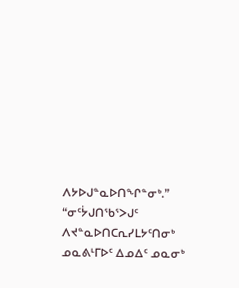ᐱᔭᐅᒍᓐᓇᐅᑎᖏᓐᓂᒃ.”
“ᓂᑦᔮᒍᑎᖃᕐᐳᒍᑦ ᐱᔪᓐᓇᐅᑎᑕᕆᓯᒪᔭᑦᑎᓂᒃ ᓄᓇᕕᒻᒥᐅᑦ ᐃᓄᐃᑦ ᓄᓇᓂᒃ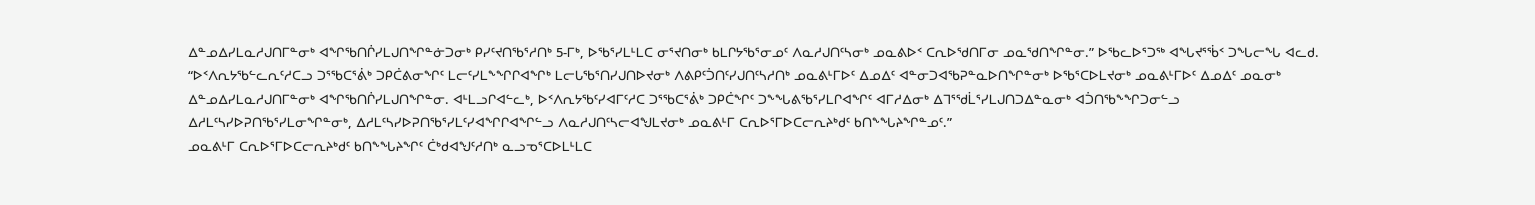ᐃᓐᓄᐃᓯᒪᓇᓱᒍᑎᒥᓐᓂᒃ ᐊᖏᖃᑎᒌᓯᒪᒍᑎᖏᓐᓃᑐᓂᒃ ᑭᓯᑦᔪᑎᖃᕐᓱᑎᒃ 5-ᒥᒃ, ᐅᖃᕐᓯᒪᒻᒪᑕ ᓂᕐᔪᑎᓂᒃ ᑲᒪᒋᔭᖃᕐᓂᓄᑦ ᐱᓇᓱᒍᑎᑦᓴᓂᒃ ᓄᓇᕕᐅᑉ ᑕᕆᐅᖁᑎᒥᓂ ᓄᓇᖁᑎᖏᓐᓂ.” ᐅᖃᓚᐅᕐᑐᖅ ᐊᖓᔪᕐᖄᑉ ᑐᖓᓕᖓ ᐊᓚᑯ. “ᐅᑉᐱᕆᔭᖃᓪᓚᕆᑦᓱᑕᓗ ᑐᕐᖃᑕᕐᕖᒃ ᑐᑭᑖᕕᓂᖏᑦ ᒪᓕᑦᓯᒪᖕᖏᒋᐊᖏᒃ ᒪᓕᒐᖃᕐᑎᓯᒍᑎᐅᔪᓂᒃ ᐱᕕᑭᑦᑑᑎᑦᓯᒍᑎᑦᓴᓱᑎᒃ ᓄᓇᕕᒻᒥᐅᑦ ᐃᓄᐃᑦ ᐊᓐᓂᑐᐊᖃᕈᓐᓇᐅᑎᖏᓐᓂᒃ ᐅᖃᕐᑕᐅᒪᔪᓂᒃ ᓄᓇᕕᒻᒥᐅᑦ ᐃᓄᐃᑦ ᓄᓇᓂᒃ ᐃᓐᓄᐃᓯᒪᓇᓱᒍᑎᒥᓐᓂᒃ ᐊᖏᖃᑎᒌᓯᒪᒍᑎᖏᓐᓂ. ᐊᒻᒪᓗᒋᐊᓪᓚᒃ, ᐅᑉᐱᕆᔭᖃᑦᓯᐊᒥᑦᓱᑕ ᑐᕐᖃᑕᕐᕖᒃ ᑐᑭᑖᖏᑦ ᑐᖕᖓᕕᖃᕐᓯᒪᒋᐊᖏᑦ ᐊᒥᓱᐃᓂᒃ ᐃᒣᕐᖁᒫᕐᓯᒪᒍᑎᑐᐃᓐᓇᓂᒃ ᐊᑑᑎᖃᖕᖏᑐᓂᓪᓗ ᐃᓱᒪᑦᓴᓯᐅᕈᑎᖃᕐᓯᒪᓂᖏᓐᓂᒃ, ᐃᓱᒪᑦᓴᓯᐅᕈᑎᖃᕐᓯᒪᑦᓯᐊᖏᒋᐊᖏᓪᓗ ᐱᓇᓱᒍᑎᑦᓴᓕᐊᖑᒪᔪᓂᒃ ᓄᓇᕕᒻᒥ ᑕᕆᐅᕐᒥᐅᑕᓕᕆᔨᒃᑯᑦ ᑲᑎᖕᖓᔨᖏᓐᓄᑦ.”
ᓄᓇᕕᒻᒥ ᑕᕆᐅᕐᒥᐅᑕᓕᕆᔨᒃᑯᑦ ᑲᑎᖕᖓᔨᖏᑦ ᑖᒃᑯᐊᖑᑦᓱᑎᒃ ᓇᓗᓀᕐᑕᐅᒪᒻᒪᑕ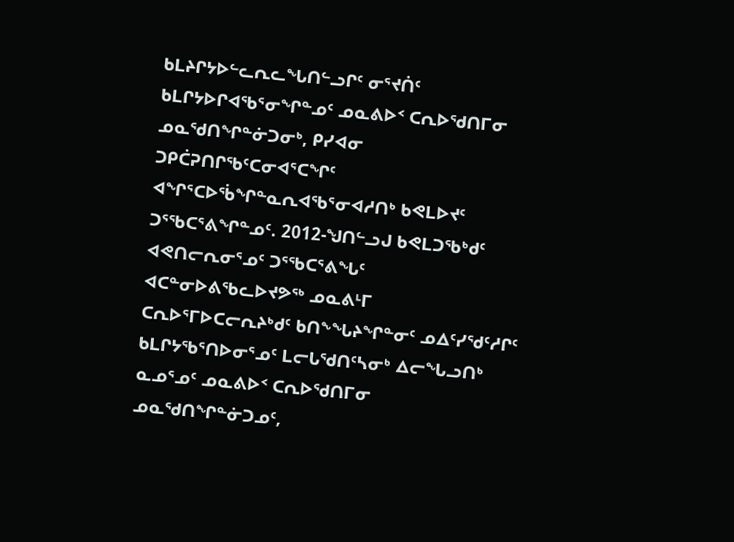ᑲᒪᔨᒋᔭᐅᓪᓚᕆᓚᖓᑎᓪᓗᒋᑦ ᓂᕐᔪᑏᑦ ᑲᒪᒋᔭᐅᒋᐊᖃᕐᓂᖏᓐᓄᑦ ᓄᓇᕕᐅᑉ ᑕᕆᐅᖁᑎᒥᓂ ᓄᓇᖁᑎᖏᓐᓃᑐᓂᒃ, ᑭᓯᐊᓂ ᑐᑭᑖᕈᑎᒋᖃᑦᑕᓂᐊᕐᑕᖏᑦ ᐊᖏᕐᑕᐅᖄᖏᓐᓇᕆᐊᖃᕐᓂᐊᓱᑎᒃ ᑲᕙᒪᐅᔪᑦ ᑐᕐᖃᑕᕐᕕᖏᓐᓄᑦ. 2012-ᖑᑎᓪᓗᒍ ᑲᕙᒪᑐᖃᒃᑯᑦ ᐊᕙᑎᓕᕆᓂᕐᓄᑦ ᑐᕐᖃᑕᕐᕕᖓᑦ ᐊᑕᓐᓂᐅᕕᖃᓚᐅᔪᕗᖅ ᓄᓇᕕᒻᒥ ᑕᕆᐅᕐᒥᐅᑕᓕᕆᔨᒃᑯᑦ ᑲᑎᖕᖓᔨᖏᓐᓂᑦ ᓄᐃᑦᓯᖁᑦᓱᒋᑦ ᑲᒪᒋᔭᖃᕐᑎᐅᓂᕐᓄᑦ ᒪᓕᒐᖁᑎᑦᓴᓂᒃ ᐃᓕᖓᓗᑎᒃ ᓇᓄᕐᓄᑦ ᓄᓇᕕᐅᑉ ᑕᕆᐅᖁᑎᒥᓂ ᓄᓇᖁᑎᖏᓐᓃᑐᓄᑦ,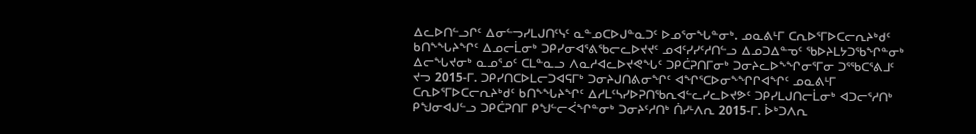ᐃᓚᐅᑎᓪᓗᒋᑦ ᐃᓂᓪᓓᓯᒪᒍᑎᑦᓭᑦ ᓇᓐᓄᑕᐅᒍᓐᓇᑐᑦ ᐅᓄᕐᓂᖓᓐᓂᒃ. ᓄᓇᕕᒻᒥ ᑕᕆᐅᕐᒥᐅᑕᓕᕆᔨᒃᑯᑦ ᑲᑎᖕᖓᔨᖏᑦ ᐃᓄᓕᒫᓂᒃ ᑐᑭᓯᓂᐊᕐᕕᖃᓕᓚᐅᔪᔪᑦ ᓄᐊᑦᓯᓯᑦᓱᑎᓪᓗ ᐃᓄᑐᐃᓐᓀᑦ ᖃᐅᔨᒪᔭᑐᖃᖏᓐᓂᒃ ᐃᓕᖓᔪᓂᒃ ᓇᓄᕐᓄᑦ ᑕᒪᓐᓇᓗ ᐱᓇᓱᐊᓚᐅᔪᕙᖓᑦ ᑐᑭᑖᕈᑎᒥᓂᒃ ᑐᓂᔨᓚᐅᖕᖏᓂᕐᒥᓂ ᑐᕐᖃᑕᕐᕕᒧᑦ ᔪᓓ 2015-ᒥ. ᑐᑭᓯᑎᑕᐅᒪᓕᑐᐊᕋᒥᒃ ᑐᓂᔨᒍᑎᕕᓂᖏᑦ ᐊᖏᕐᑕᐅᓂᖕᖏᒋᐊᖏᑦ ᓄᓇᕕᒻᒥ ᑕᕆᐅᕐᒥᐅᑕᓕᕆᔨᒃᑯᑦ ᑲᑎᖕᖓᔨᖏᑦ ᐃᓱᒪᑦᓴᓯᐅᕈᑎᖃᕆᐊᓪᓚᓯᓚᐅᔪᕗᑦ ᑐᑭᓯᒪᒍᑎᓕᒫᓂᒃ ᐊᑐᓕᕐᓱᑎᒃ ᑭᖑᓂᐊᒍᓪᓗ ᑐᑭᑖᕈᑎᒥ ᑭᖑᓪᓕᐹᖏᓐᓂᒃ ᑐᓂᔨᑦᓱᑎᒃ ᑏᓯᒻᐱᕆ 2015-ᒥ. ᐆᒃᑐᐱᕆ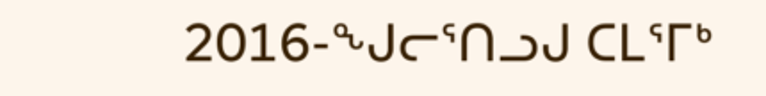2016-ᖑᓕᕐᑎᓗᒍ ᑕᒪᕐᒥᒃ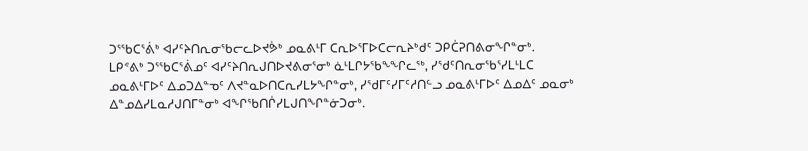ᑐᕐᖃᑕᕐᕖᒃ ᐊᓯᑦᔨᑎᕆᓂᖃᓕᓚᐅᔪᕘᒃ ᓄᓇᕕᒻᒥ ᑕᕆᐅᕐᒥᐅᑕᓕᕆᔨᒃᑯᑦ ᑐᑭᑖᕈᑎᕕᓂᖏᓐᓂᒃ.
ᒪᑭᕝᕕᒃ ᑐᕐᖃᑕᕐᕖᓄᑦ ᐊᓯᑦᔨᑎᕆᒍᑎᐅᔪᕕᓂᕐᓂᒃ ᓈᒻᒪᒋᔭᖃᖕᖏᓚᖅ, ᓯᖁᑦᑎᕆᓂᖃᕐᓯᒪᒻᒪᑕ ᓄᓇᕕᒻᒥᐅᑦ ᐃᓄᑐᐃᓐᓀᑦ ᐱᔪᓐᓇᐅᑎᑕᕆᓯᒪᔭᖏᓐᓂᒃ, ᓯᖁᒥᑦᓯᒥᑦᓱᑎᓪᓗ ᓄᓇᕕᒻᒥᐅᑦ ᐃᓄᐃᑦ ᓄᓇᓂᒃ ᐃᓐᓄᐃᓯᒪᓇᓱᒍᑎᒥᓐᓂᒃ ᐊᖏᖃᑎᒌᓯᒪᒍᑎᖏᓐᓃᑐᓂᒃ.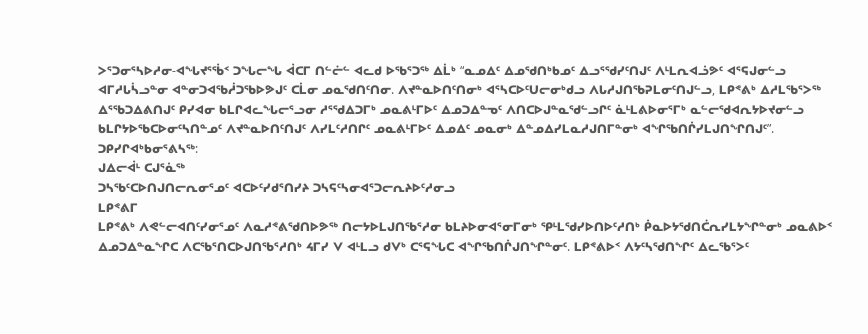ᐳᕐᑐᓂᕐᓴᐅᓱᓂ-ᐊᖓᔪᕐᖄᑉ ᑐᖓᓕᖓ ᐋᑕᒥ ᑎᓪᓖᓪ ᐊᓚᑯ ᐅᖃᕐᑐᖅ ᐃᒫᒃ “ᓇᓄᐃᑦ ᐃᓄᖁᑎᒃᑲᓄᑦ ᐃᓗᕐᖁᓯᑦᑎᒍᑦ ᐱᒻᒪᕆᐊᓘᕗᑦ ᐊᕐᕋᒍᓂᓪᓗ ᐊᒥᓱᒐᓵᓗᓐᓂ ᐊᓐᓂᑐᐊᖃᓲᑐᖃᐅᕗᒍᑦ ᑕᒫᓂ ᓄᓇᖁᑎᑦᑎᓂ. ᐱᔪᓐᓇᐅᑎᑦᑎᓂᒃ ᐊᕐᓴᑕᐅᑦᑌᓕᓂᒃᑯᓗ ᐱᒐᓱᒍᑎᖃᕈᒪᓂᑦᑎᒍᓪᓗ, ᒪᑭᕝᕕᒃ ᐃᓱᒪᖃᕐᐳᖅ ᐃᕐᖃᑐᐃᕕᑎᒍᑦ ᑭᓯᐊᓂ ᑲᒪᒋᐊᓚᖓᓕᕐᓗᓂ ᓱᕐᖁᐃᑐᒥᒃ ᓄᓇᕕᒻᒥᐅᑦ ᐃᓄᑐᐃᓐᓀᑦ ᐱᑎᑕᐅᒍᓐᓇᖁᓪᓗᒋᑦ ᓈᒻᒪᕕᐅᓂᕐᒥᒃ ᓇᓪᓕᖁᐊᕆᔭᐅᔪᓂᓪᓗ ᑲᒪᒋᔭᐅᖃᑕᐅᓂᑦᓴᑎᓐᓄᑦ ᐱᔪᓐᓇᐅᑎᑦᑎᒍᑦ ᐱᓯᒪᑦᓱᑎᒋᑦ ᓄᓇᕕᒻᒥᐅᑦ ᐃᓄᐃᑦ ᓄᓇᓂᒃ ᐃᓐᓄᐃᓯᒪᓇᓱᒍᑎᒥᓐᓂᒃ ᐊᖏᖃᑎᒌᓯᒪᒍᑎᖏᑎᒍᑦ”.
ᑐᑭᓯᒋᐊᒃᑲᓂᕐᕕᓴᖅ:
ᒍᐃᓕᐋᒻ ᑕᒍᕐᓈᖅ
ᑐᓴᖃᑦᑕᐅᑎᒍᑎᓕᕆᓂᕐᓄᑦ ᐊᑕᐅᑦᓯᑯᕐᑎᓯᔨ ᑐᓴᕋᑦᓴᓂᐊᕐᑐᓕᕆᔨᐅᑦᓱᓂᓗ
ᒪᑭᕝᕕᒥ
ᒪᑭᕝᕕᒃ ᐱᕙᓪᓕᐊᑎᑦᓯᓂᕐᓄᑦ ᐱᓇᓱᕝᕕᖁᑎᐅᕗᖅ ᑎᓕᔭᐅᒪᒍᑎᖃᕐᓱᓂ ᑲᒪᔨᐅᓂᐊᕐᓂᒥᓂᒃ ᕿᒻᒪᖁᓯᐅᑎᐅᑦᓱᑎᒃ ᑮᓇᐅᔭᖁᑎᑖᕆᓯᒪᔭᖏᓐᓂᒃ ᓄᓇᕕᐅᑉ ᐃᓄᑐᐃᓐᓇᖏᑕ ᐱᑕᖃᕐᑎᑕᐅᒍᑎᖃᕐᓱᑎᒃ ᔦᒥᓯ ᐯ ᐊᒻᒪᓗ ᑯᐯᒃ ᑕᕐᕋᖓᑕ ᐊᖏᖃᑎᒌᒍᑎᖏᓐᓂᑦ. ᒪᑭᕝᕕᐅᑉ ᐱᔭᑦᓴᖁᑎᖏᑦ ᐃᓚᖃᕐᐳᑦ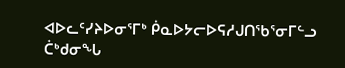ᐊᐅᓚᑦᓯᔨᐅᓂᕐᒥᒃ ᑮᓇᐅᔭᓕᐅᕋᓱᒍᑎᖃᕐᓂᒥᓪᓗ ᑖᒃᑯᓂᖓ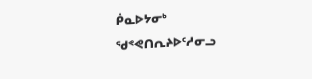ᑮᓇᐅᔭᓂᒃ ᖁᕝᕙᑎᕆᔨᐅᑦᓱᓂᓗ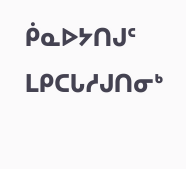ᑮᓇᐅᔭᑎᒍᑦ ᒪᑭᑕᒐᓱᒍᑎᓂᒃ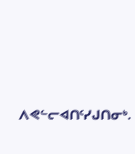ᐱᕙᓪᓕᐊᑎᑦᓯᒍᑎᓂᒃ.